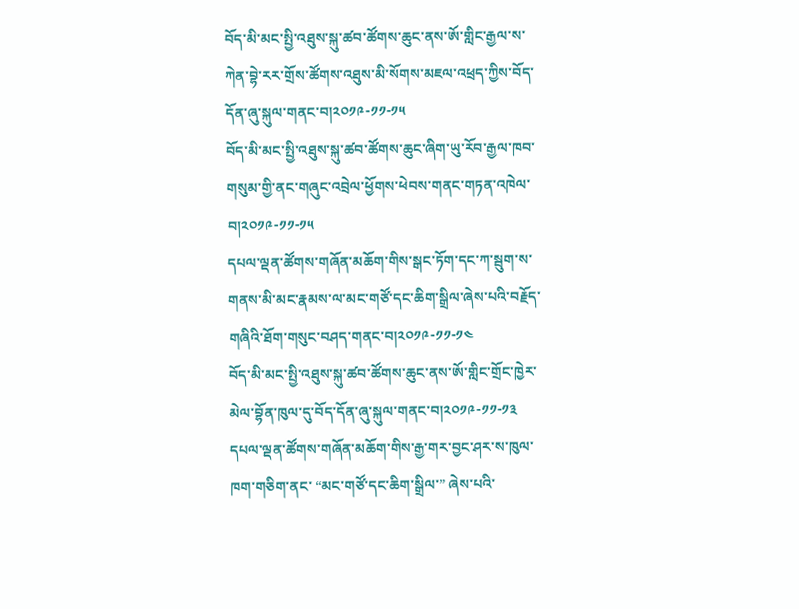བོད་མི་མང་སྤྱི་འཐུས་སྐུ་ཚབ་ཚོགས་ཆུང་ནས་ཨོ་གླིང་རྒྱལ་ས་ཀེན་བྷེ་རར་གྲོས་ཚོགས་འཐུས་མི་སོགས་མཇལ་འཕྲད་ཀྱིས་བོད་དོན་ཞུ་སྐུལ་གནང་བ།༢༠༡༩-༡༡-༡༥
བོད་མི་མང་སྤྱི་འཐུས་སྐུ་ཚབ་ཚོགས་ཆུང་ཞིག་ཡུ་རོབ་རྒྱལ་ཁབ་གསུམ་གྱི་ནང་གཞུང་འབྲེལ་ཕྱོགས་ཕེབས་གནང་གཏན་འཁེལ་བ།༢༠༡༩-༡༡-༡༥
དཔལ་ལྡན་ཚོགས་གཞོན་མཆོག་གིས་སྒང་ཏོག་དང་ཀ་སྦུག་ས་གནས་མི་མང་རྣམས་ལ་མང་གཙོ་དང་ཆིག་སྒྲིལ་ཞེས་པའི་བརྗོད་གཞིའི་ཐོག་གསུང་བཤད་གནང་བ།༢༠༡༩-༡༡-༡༤
བོད་མི་མང་སྤྱི་འཐུས་སྐུ་ཚབ་ཚོགས་ཆུང་ནས་ཨོ་གླིང་གྲོང་ཁྱེར་མེལ་བྷོན་ཁུལ་དུ་བོད་དོན་ཞུ་སྐུལ་གནང་བ།༢༠༡༩-༡༡-༡༣
དཔལ་ལྡན་ཚོགས་གཞོན་མཆོག་གིས་རྒྱ་གར་བྱང་ཤར་ས་ཁུལ་ཁག་གཅིག་ནང་ “མང་གཙོ་དང་ཆིག་སྒྲིལ་” ཞེས་པའི་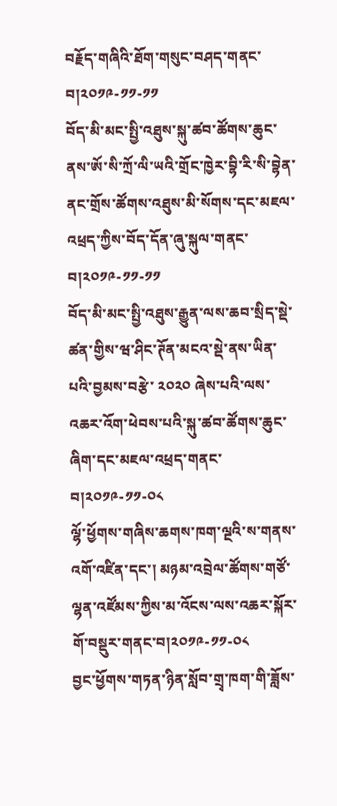བརྗོད་གཞིའི་ཐོག་གསུང་བཤད་གནང་བ།༢༠༡༩-༡༡-༡༡
བོད་མི་མང་སྤྱི་འཐུས་སྐུ་ཚབ་ཚོགས་ཆུང་ནས་ཨོ་སི་ཀྲོ་ལི་ཡའི་གྲོང་ཁྱེར་བྷི་རི་སི་བྷེན་ནང་གྲོས་ཚོགས་འཐུས་མི་སོགས་དང་མཇལ་འཕྲད་ཀྱིས་བོད་དོན་ཞུ་སྐུལ་གནང་བ།༢༠༡༩-༡༡-༡༡
བོད་མི་མང་སྤྱི་འཐུས་རྒྱུན་ལས་ཆབ་སྲིད་སྡེ་ཚན་གྱིས་ཝ་ཤིང་ཊོན་མངའ་སྡེ་ནས་ཡིན་པའི་བྱམས་བརྩེ་ ༢༠༢༠ ཞེས་པའི་ལས་འཆར་འོག་ཕེབས་པའི་སྐུ་ཚབ་ཚོགས་ཆུང་ཞིག་དང་མཇལ་འཕྲད་གནང་བ།༢༠༡༩-༡༡-༠༨
ལྷོ་ཕྱོགས་གཞིས་ཆགས་ཁག་ལྔའི་ས་གནས་འགོ་འཛིན་དང་། མཉམ་འབྲེལ་ཚོགས་གཙོ་ལྷན་འཛོམས་ཀྱིས་མ་འོངས་ལས་འཆར་སྐོར་གོ་བསྡུར་གནང་བ།༢༠༡༩-༡༡-༠༨
བྱང་ཕྱོགས་གཏན་ཉིན་སློབ་གྲྭ་ཁག་གི་ཟློས་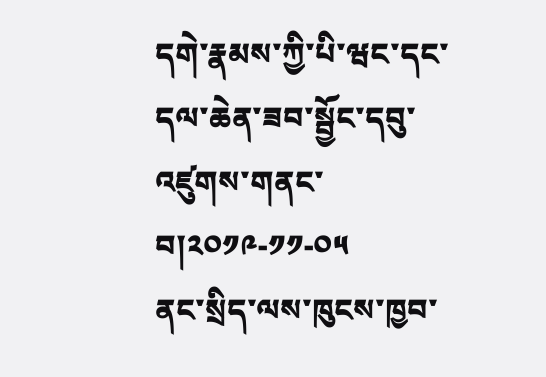དགེ་རྣམས་ཀྱི་པི་ཝང་དང་དལ་ཆེན་ཟབ་སྦྱོང་དབུ་འཛུགས་གནང་བ།༢༠༡༩-༡༡-༠༥
ནང་སྲིད་ལས་ཁུངས་ཁྱབ་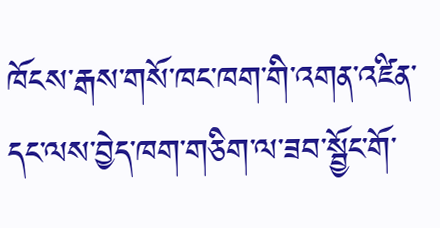ཁོངས་རྒས་གསོ་ཁང་ཁག་གི་འགན་འཛིན་དང་ལས་བྱེད་ཁག་གཅིག་ལ་ཟབ་སྦྱོང་གོ་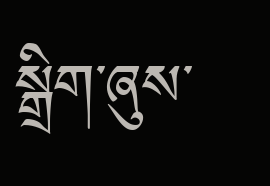སྒྲིག་ཞུས་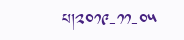པ།༢༠༡༩-༡༡-༠༥